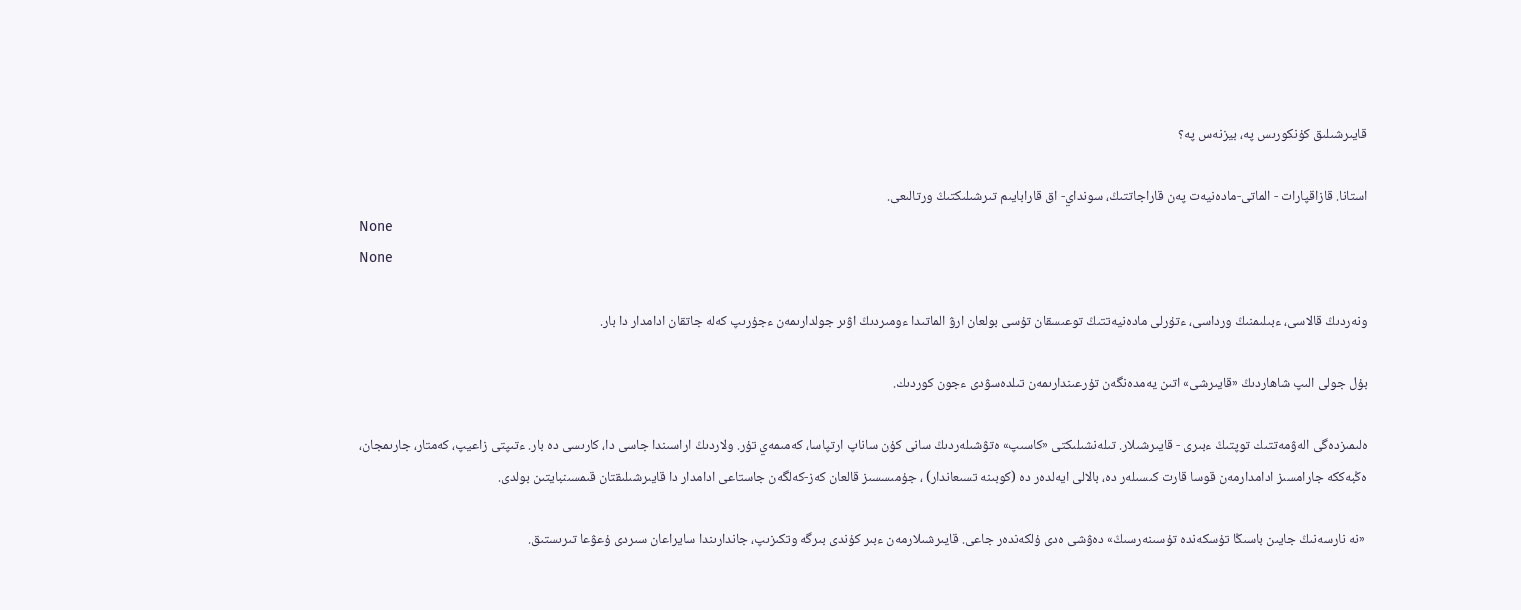قايىرشىلىق كۇنكورىس پە، بيزنەس پە؟

استانا. قازاقپارات - الماتى-مادەنيەت پەن قاراجاتتىڭ، سونداي- اق قارابايىم تىرشىلىكتىڭ ورتالىعى.
None
None

ونەردىڭ قالاسى، ءبىلىمنىڭ ورداسى، ءتۇرلى مادەنيەتتىڭ توعىسقان تۇسى بولعان ارۋ الماتىدا ءومىردىڭ اۋىر جولدارىمەن ءجۇرىپ كەلە جاتقان ادامدار دا بار.

بۇل جولى الىپ شاھاردىڭ «قايىرشى» اتىن يەمدەنگەن تۇرعىندارىمەن تىلدەسۋدى ءجون كوردىك.

ەلىمىزدەگى الەۋمەتتىك توپتىڭ ءبىرى - قايىرشىلار. تىلەنشىلىكتى «كاسىپ» ەتۋشىلەردىڭ سانى كۇن ساناپ ارتپاسا، كەمىمەي تۇر. ولاردىڭ اراسىندا جاسى دا، كارىسى دە بار. ءتىپتى زاعيپ، كەمتار، جارىمجان، ەڭبەككە جارامسىز ادامدارمەن قوسا قارت كىسىلەر دە، بالالى ايەلدەر دە (كوبىنە تسىعاندار) ، جۇمىسسىز قالعان كەز-كەلگەن جاستاعى ادامدار دا قايىرشىلىقتان قىمسىنبايتىن بولدى.

 «نە نارسەنىڭ جايىن باسىڭا تۇسكەندە تۇسىنەرسىڭ» دەۋشى ەدى ۇلكەندەر جاعى. قايىرشىلارمەن ءبىر كۇندى بىرگە وتكىزىپ، جاندارىندا سايراعان سىردى ۇعۋعا تىرىستىق.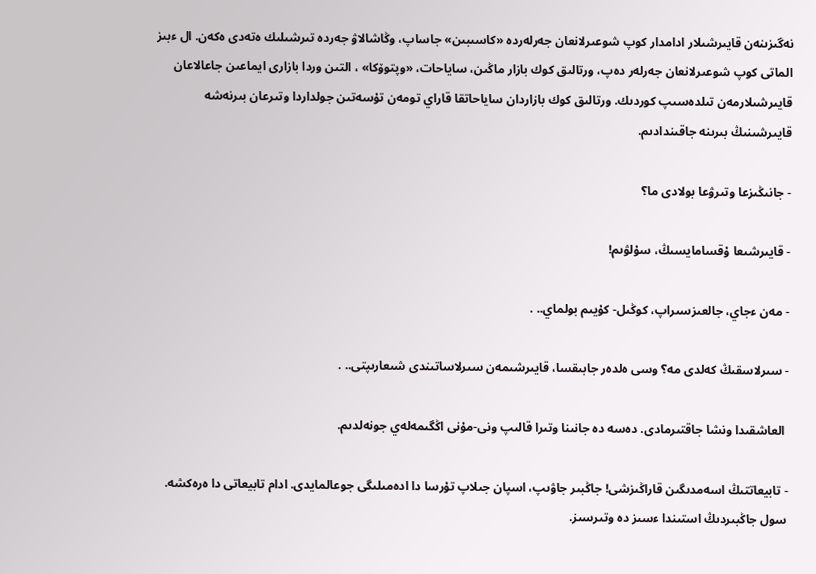نەگىزىنەن قايىرشىلار ادامدار كوپ شوعىرلانعان جەرلەردە «كاسىبىن» جاساپ، وڭاشالاۋ جەردە تىرشىلىك ەتەدى ەكەن. ال ءبىز الماتى كوپ شوعىرلانعان جەرلەر دەپ، ورتالىق كوك بازار ماڭىن، ساياحات، «وپتوۆكا» ، التىن وردا بازارى ايماعىن جاعالاعان قايىرشىلارمەن تىلدەسىپ كوردىك. ورتالىق كوك بازاردان ساياحاتقا قاراي تومەن تۇسەتىن جولداردا وتىرعان بىرنەشە قايىرشىنىڭ بىرىنە جاقىندادىم.

- جانىڭىزعا وتىرۋعا بولادى ما؟

- قايىرشىعا ۇقسامايسىڭ، سۇلۋىم!

- مەن ءجاي، جالعىزسىراپ، كوڭىل- كۇيىم بولماي.. .

- سىرلاسقىڭ كەلدى مە؟ وسى ەلدەر جابىقسا، قايىرشىمەن سىرلاساتىندى شىعارىپتى.. .

 العاشقىدا ونشا جاقتىرمادى. دەسە دە جانىنا وتىرا قالىپ ونى-مۇنى اڭگىمەلەي جونەلدىم.

- تابيعاتتىڭ اسەمدىگىن قاراڭىزشى! جاڭبىر جاۋىپ، اسپان جىلاپ تۇرسا دا ادەمىلىگى جوعالمايدى. ادام تابيعاتى دا ەرەكشە. سول جاڭبىردىڭ استىندا ءسىز دە وتىرسىز.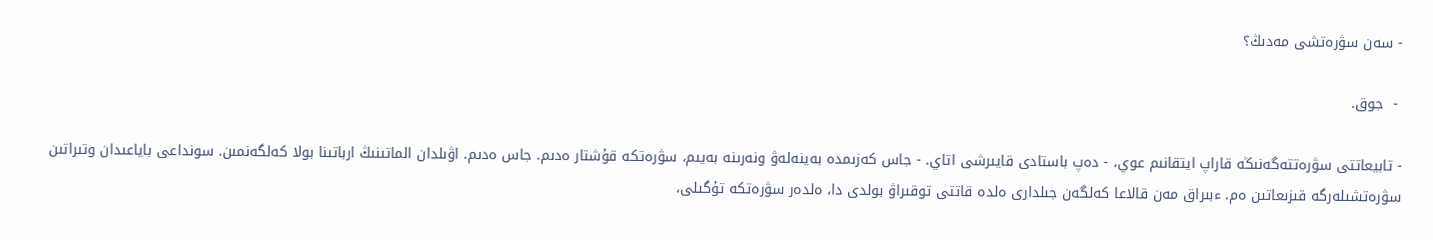- سەن سۋرەتشى مەدىڭ؟

 -  جوق.

- تابيعاتتى سۋرەتتەگەنىڭە قاراپ ايتقانىم عوي، - دەپ باستادى قايىرشى اتاي. - جاس كەزىمدە بەينەلەۋ ونەرىنە بەيىم، سۋرەتكە قۇشتار ەدىم. جاس ەدىم. اۋىلدان الماتىنىڭ ارباتىنا بولا كەلگەنمىن. سونداعى باياعىدان وتىراتىن سۋرەتشىلەرگە قىزىعاتىن ەم. ءبىراق مەن قالاعا كەلگەن جىلدارى ەلدە قاتتى توقىراۋ بولدى دا، ەلدەر سۋرەتكە تۇگىلى،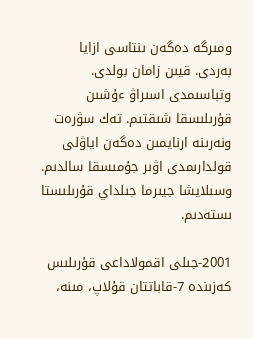ومىرگە دەگەن ىنتاسى ازايا بەردى. قيىن زامان بولدى. وتباسىمدى اسىراۋ ءۇشىن قۇرىلىسقا شىقتىم. تەك سۋرەت ونەرىنە ارنايمىن دەگەن اياۋلى قولدارىمدى اۋىر جۇمىسقا سالدىم. وسىلايشا جيىرما جىلداي قۇرىلىستا ىستەدىم.

2001-جىلى اقمولاداعى قۇرىلىس كەزىندە 7-قاباتتان قۇلاپ، مىنە،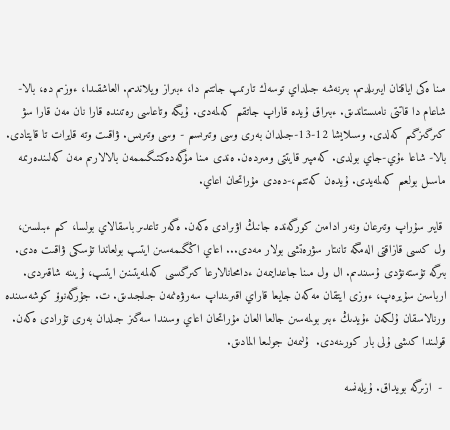مىنا ەكى اياقتان ايىرىلدىم. بىرنەشە جىلداي توسەك تارتىپ جاتتىم دا، ءبىراز ويلاندىم. العاشقىدا، ءوزىم دە، بالا- شاعام دا قاتتى نامىستاندىق. ءبىراق ۇيدە قاراپ جاتقىم كەلمەدى. ۇيگە وتاعاسى رەتىندە قارا نان مەن قارا سۋ كىرگىزگىم كەلدى. وسىلايشا 12-13-جىلدان بەرى وسى وتىرىسىم - وسى وتىرىس. ۋاقىت وتە قايرات تا قايتادى. بالا- شاعا ءۇي-جاي بولدى. كەمپىر قايتتى ومىردەن. ەندى مىنا مۇگەدەكتىگىممەن بالالارىم مەن كەلىندەرىمە ماسىل بولعىم كەلمەيدى. ۇيدەن كەتتىم،-دەدى مۇراتحان اعاي.

 قايىر سۇراپ وتىرعان ونەر ادامىن كورگەندە جانىڭ اۋىرادى ەكەن. ەگەر تاعدىر باسقالاي بولسا، كىم ءبىلسىن، ول كىسى قازاقتى الەمگە تانىتار سۋرەتشى بولار مەدى... اعاي اڭگىمەسىن ايتىپ بولعاندا تۇسكى ۋاقىت ەدى. بىرگە تۇستەنۋدى ۇسىندىم. ال ول مىنا جاعدايىمەن ءدامحانالارعا كىرگىسى كەلمەيتىنىن ايتىپ، ۇيىنە شاقىردى. ارباسىن سۇيرەپ، ءوزى ايتقان مەكەن جايعا قاراي اقىرىنداپ سەرۋەنمەن جىلجىدىق. ت. جۇرگەنوۆ كوشەسىندە ورنالاسقان ۇلكەن ءۇيدىڭ ءبىر بولمەسىن جالعا العان مۇراتحان اعاي وسىندا سەگىز جىلدان بەرى تۇرادى ەكەن. قولىندا كىشى ۇلى بار كورىنەدى.  ۇلىمەن جولىعا المادىق.

 -  ازىرگە بويداق. ۇيلەنسە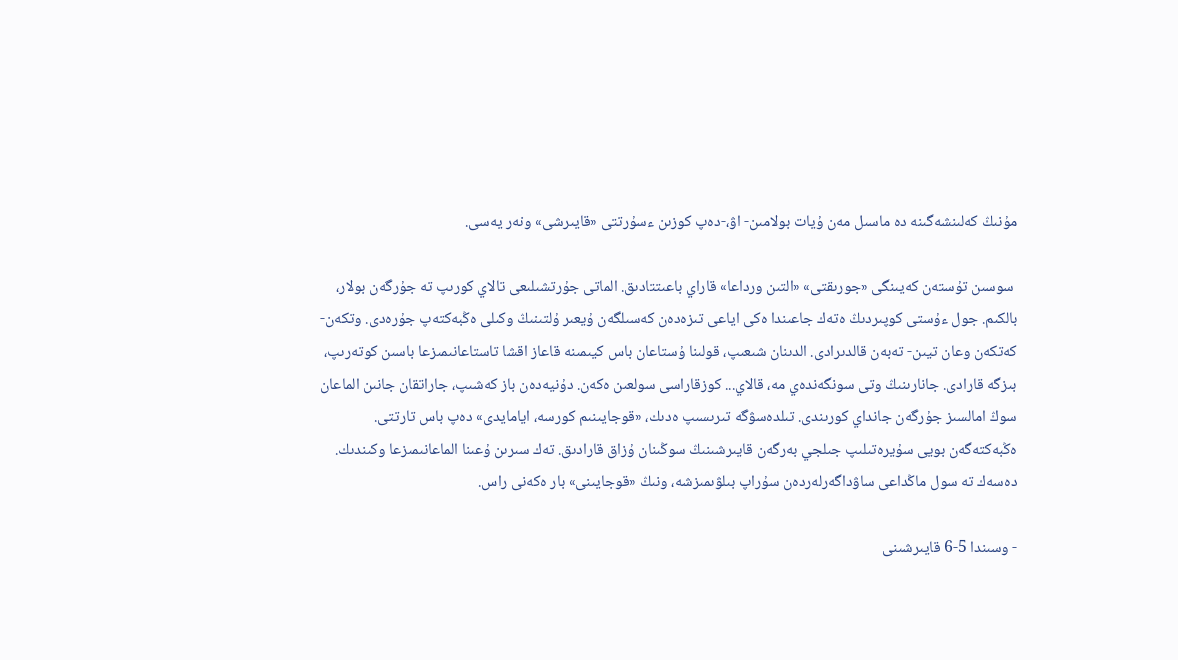مۇنىڭ كەلىنشەگىنە دە ماسىل مەن ۇيات بولامىن- اۋ،-دەپ كوزىن ءسۇرتتى «قايىرشى» ونەر يەسى.

 سوسىن تۇستەن كەيىنگى «جورىقتى» «التىن ورداعا» قاراي باعىتتادىق. الماتى جۇرتشىلىعى تالاي كورىپ تە جۇرگەن بولار، بالكىم. جول ءۇستى كوپىردىڭ ەتەك جاعىندا ەكى اياعى تىزەدەن كەسىلگەن ۇيعىر ۇلتىنىڭ وكىلى ەڭبەكتەپ جۇرەدى. وتكەن- كەتكەن وعان تيىن- تەبەن قالدىرادى. الدىنان شىعىپ، قولىنا ۇستاعان باس كيىمىنە قاعاز اقشا تاستاعانىمىزعا باسىن كوتەرىپ، بىزگە قارادى. جانارىنىڭ وتى سونگەندەي مە، قالاي... كوزقاراسى سولعىن ەكەن. دۇنيەدەن باز كەشىپ، جاراتقان جانىن الماعان سوڭ امالسىز جۇرگەن جانداي كورىندى. تىلدەسۋگە تىرىسىپ ەدىك، «قوجايىنىم كورسە، ايامايدى» دەپ باس تارتتى. ەڭبەكتەگەن بويى سۇيرەتىلىپ جىلجي بەرگەن قايىرشىنىڭ سوڭىنان ۇزاق قارادىق. تەك سىرىن ۇعىنا الماعانىمىزعا وكىندىك. دەسەك تە سول ماڭداعى ساۋداگەرلەردەن سۇراپ بىلۋىمىزشە، ونىڭ «قوجايىنى» بار ەكەنى راس.

- وسىندا 5-6 قايىرشىنى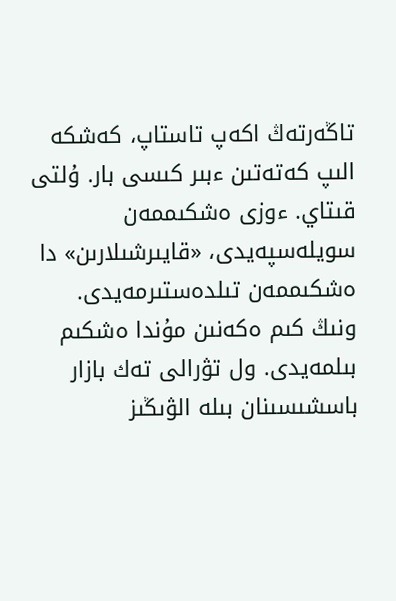تاڭەرتەڭ اكەپ تاستاپ، كەشكە الىپ كەتەتىن ءبىر كىسى بار. ۇلتى قىتاي. ءوزى ەشكىممەن سويلەسپەيدى، «قايىرشىلارىن» دا ەشكىممەن تىلدەستىرمەيدى. ونىڭ كىم ەكەنىن مۇندا ەشكىم بىلمەيدى. ول تۋرالى تەك بازار باسشىسىنان بىلە الۋىڭىز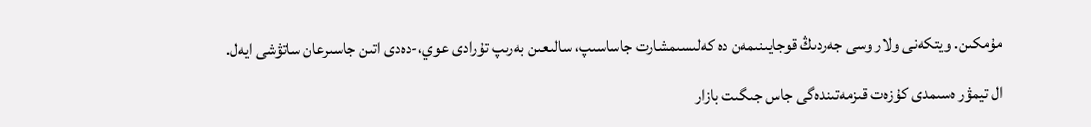مۇمكىن. ويتكەنى ولار وسى جەردىڭ قوجايىنىمەن دە كەلىسىمشارت جاساسىپ، سالىعىن بەرىپ تۇرادى عوي،-دەدى اتىن جاسىرعان ساتۋشى ايەل.

ال تيمۋر ەسىمدى كۇزەت قىزمەتىندەگى جاس جىگىت بازار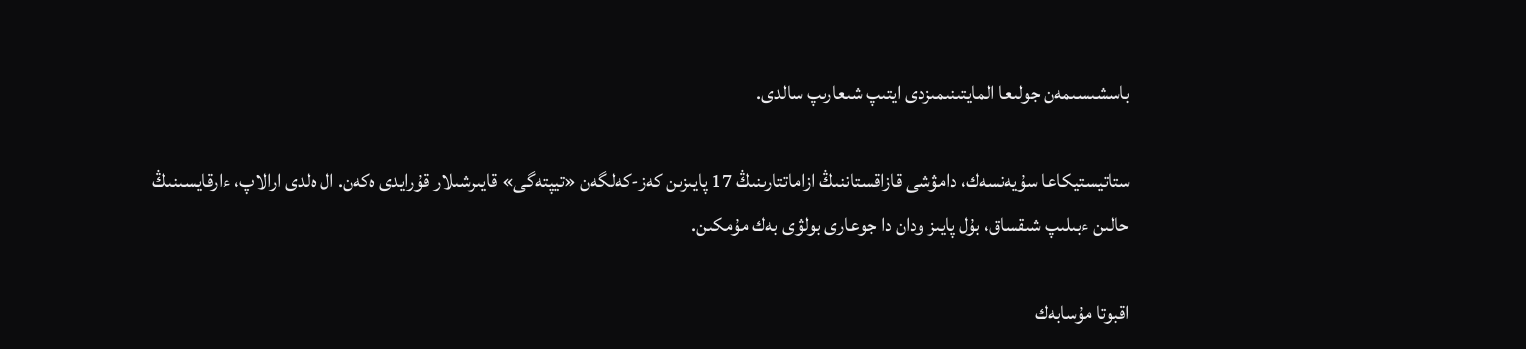باسشىسىمەن جولىعا المايتىنىمىزدى ايتىپ شىعارىپ سالدى.

ستاتيستيكاعا سۇيەنسەك، دامۋشى قازاقستاننىڭ ازاماتتارىنىڭ 17 پايىزىن كەز-كەلگەن «تيپتەگى» قايىرشىلار قۇرايدى ەكەن. ال ەلدى ارالاپ، ءارقايسىنىڭ حالىن ءبىلىپ شىقساق، بۇل پايىز ودان دا جوعارى بولۋى بەك مۇمكىن.

اقبوتا مۇسابەك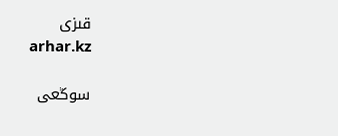قىزى
arhar.kz

سوڭعى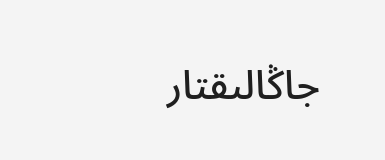جاڭالىقتار